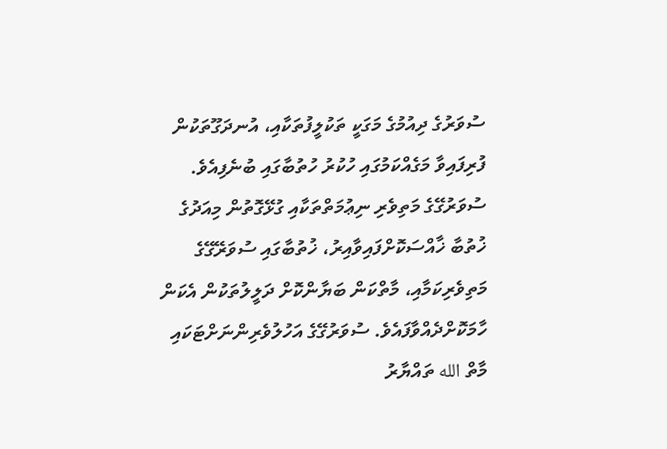ސުވަރުގެ ދިއުމުގެ މަގަކީ ތަކުލީފުތަކާއި، އުނދަގޫތަކުން ފުރިފައިވާ މަގެއްކަމުގައި ހުކުރު ހުތުބާގައި ބުނެފިއެވެ.
ސުވަރުގޭގެ މަތިވެރި ނިޢުމަތްތަކާއި ގުޅޭގޮތުން މިއަދުގެ ޚުތުބާ ޚާއްސަކޮށްފައިވާއިރު، ޚުތުބާގައި ސުވަރޭގޭގެ މަތިވެރިކަމާއި، މާތްކަން ބަޔާންކޮށް ދަލީލުތަކުން އެކަން ހާމަކޮށްދެއްވާފައެވެ. ސުވަރުގޭގެ އަހުލުވެރިންނަށްޓަކައި މާތް الله ތައްޔާރު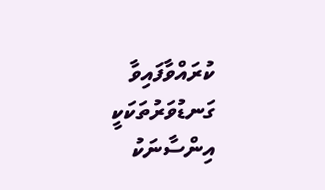ކުރައްވާފައިވާ ގަނޑުވަރުތަކަކީ އިންސާނަކު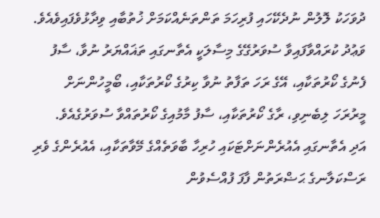ދުވަހަކު ލޮލުން ނުދެކޭހައި ފުރިހަމަ ތަންތަނެއްކަމަށް ޚުތުބާއި ވިދާޅުވެފައިވެއެވެ. ވަޢުދު ކުރައްވާފައިވާ ސުވަރުގޭގެ މިސާލަކީ އެތާނގައި ތަޣައްޔަރު ނުވާ، ސާފު ފެނުގެ ކޯރުތަކާއި، އޭގެ ރަހަ ތަފާތު ނުވާ ކިރުގެ ކޯރުތަކާއި، ބޯމީހުންނަށް މީރުރަހަ ލިބެނިވި، ރާގެ ކޯރުތަކާއި، ސާފު މާމުއިގެ ކޯރުތައްވާ ސުވަރުގެއެވެ.
އަދި އެތާނގައި އެއުރެންނަށްޓަކައި ހުރިހާ ބާވަތެއްގެ މޭވާތަކާއި، އެއުރެންގެ ވެރި ރަސްކަލާނގެ ޙަޟްރަތުން ފާފަ ފުއްސެވުން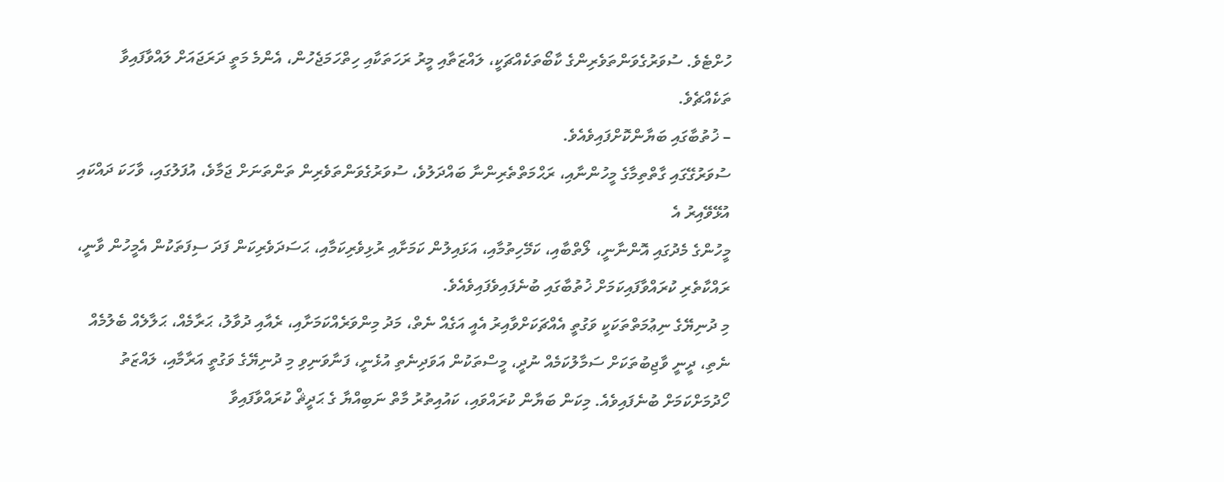ހުށްޓެވެ. ސުވަރުގެވަންތަވެރިންގެ ކާބޯތަކެއްޗަކީ، ލައްޒަތާއި މީރު ރަހަތަކާއި ހިތްހަމަޖެހުން، އެންމެ މަތީ ދަރަޖައަށް ލައްވާފައިވާ ތަކެއްޗެވެ.
– ޚުތުބާގައި ބަޔާންކޮށްފައިވެއެވެ.
ސުވަރުގޭގައި ގާތްތިމާގެ މީހުންނާއި، ރަޙްމަތްތެރިންނާ ބައްދަލުވެ، ސުވަރުގެވަންތަވެރިން ތަންތަނަށް ޖަމާވެ، އުފަލުގައި، ވާހަކަ ދައްކައި އުޅޭވޭއިރު އެ
މީހުންގެ މެދުގައި އޮންނާނީ، ލޯތްބާއި، ކަމޭހިތުމާއި، އަޅައިލުން ކަމަށާއި ރުޅިވެރިކަމާއި، ޙަސަދަވެރިކަން ފަދަ ސިފަތަކުން އެމީހުން ވާނީ، ރައްކާތެރި ކުރައްވާފައިކަމަށް ޚުތުބާގައި ބުނެފައިވެފައިވެއެވެ.
މި ދުނިޔޭގެ ނިޢުމަތްތަކަކީ ވަގުތީ އެއްޗަކަށްވާއިރު އެއީ އަގެއް ނެތް، މަދު މިންވަރެއްކަމަށާއި، ރެއާއި ދުވާލު، ޙަރާމެއް، ޙަލާލެއް ބެލުމެއް ނެތި، ދީނީ ވާޖިބުތަކަށް ސަމާލުކަމެއް ނުދީ، މީސްތަކުން އަވަދިނެތި އުޅެނީ، ފަނާވަނިވި މި ދުނިޔޭގެ ވަގުތީ އަރާމާއި، ލައްޒަތު ހޯދުމަށްކަމަށް ބުނެފައިވެއެ. މިކަން ބަޔާން ކުރައްވައި، ކައުއިތުރު މާތް ނަބިއްޔާ ގެ ޙަދީޘް ކުރައްވާފައިވާ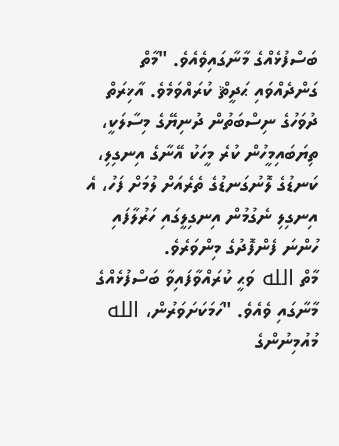ބަސްފުޅެއްގެ މާނާގައިވެއެވެ. "މާތް ގަންދެއްވައި ޙަދީޘް ކުރައްވަމެވެ. އާޚިރަތް ދުވަހުގެ ނިސްބަތުން ދުނިޔޭގެ މިސާލަކީ، ތިޔަބައިމީހުން ކުރެ މީހަކު އޭނާގެ އިނގިލި، ކަނޑުގެ ލޮނުގަނޑުގެ ތެރެއަށް ލުމަށް ފަހު، އެ އިނގިލި ނެގުމުން އިނގިލީގައި ހަރުލާފައި ހުންނަ ފެންފޮދުގެ މިންވަރެވެ.
މާތް الله ވަޙީ ކުރައްވާފައިވާ ބަސްފުޅެއްގެ މާނާގައި ވެއެވެ. "ހަމަކަށަވަރުން، الله މުއުމިނުންގެ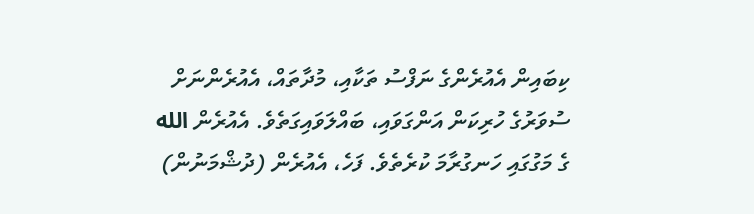ކިބައިން އެއުރެންގެ ނަފްސު ތަކާއި، މުދާތައް، އެއުރެންނަށް ސުވަރުގެ ހުރިކަން އަންގަވައި، ބައްލަވައިގަތެވެ. އެއުރެން الله ގެ މަގުގައި ހަނގުރާމަ ކުރެތެވެ. ފަހެ، އެއުރެން (ދުޝްމަނުން)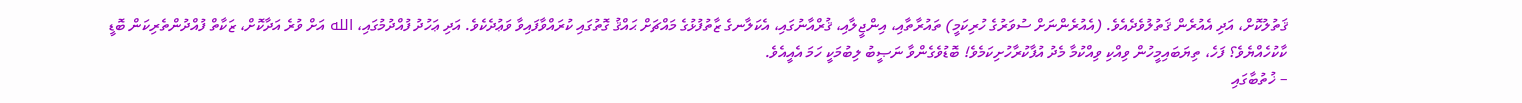ޤަތުލުކޮށް، އަދި އެއުރެން ޤަތުލުވެދެއެވެ. (އެއުރެންނަށް ސުވަރުގެ ހުރިކަމީ) ތައުރާތާއި، އިންޖީލާއި، ޤުރްއާނުގައި، އެކަލާނގެ ޒާތުފުޅުގެ މައްޗަށް ޙައްޤު ގޮތުގައި ކުރައްވާފައިވާ ވަޢުދެކެވެ. އަދި ޢަހުދު ފުއްދުމުގައި، الله އަށް ވުރެ އަދާކޮށް، ޒަކާތް ފުއްދުންތެރިކަން ބޮޑީ ކާކުހެއްޔެވެ؟ ފަހެ، ތިޔަބައިމީހުން ވިއްކި ވިއްކުމާ މެދު އުފާކުރާހުށިކަމެވެ! ބޮޑުވެގެންވާ ނަޞީބު ލިބުމަކީ ހަމަ އެއީއެވެ.
– ޚުތުބާގައި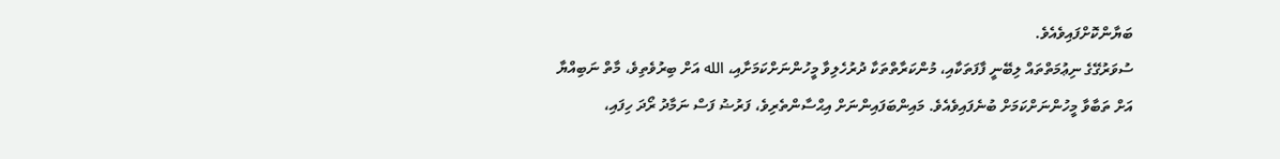ބަޔާންކޮށްފައިވެއެވެ.
ސުވަރުގޭގެ ނިޢުމަތްތައް ލިބޭނީ ފާފަތަކާއި، މުންކަރާތްތަކާ ދުރުހެލިވާ މީހުންނަށްކަމަށާއި، الله އަށް ބިރުވެތިވެ، މާތް ނަބިއްޔާ އަށް ތަބާވާ މީހުންނަށްކަމަށް ބުނެފައިވެއެވެ. މައިންބަފައިންނަށް އިޙްސާންތެރިވެ، ފަރުޟު ފަސް ނަމާދު ރޯދަ ހިފައި،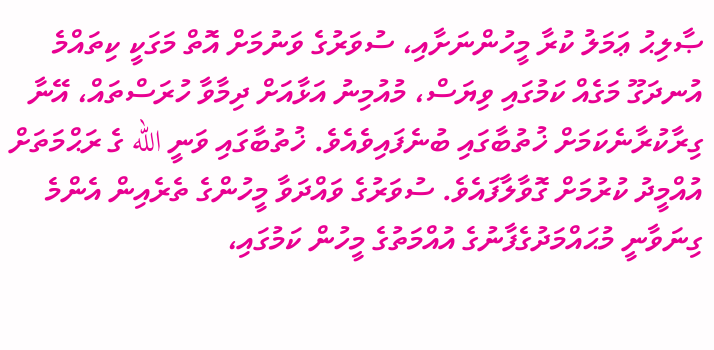ޞާލިޙު ޢަމަލު ކުރާ މީހުންނަށާއި، ސުވަރުގެ ވަނުމަށް އޮތް މަގަކީ ކިތައްމެ އުނދަގޫ މަގެއް ކަމުގައި ވިޔަސް، މުއުމިނު އަޅާއަށް ދިމާވާ ހުރަސްތައް، އޭނާ ގިރާކުރާނެކަމަށް ޚުތުބާގައި ބުނެފައިވެއެވެ. ޚުތުބާގައި ވަނީ الله ގެ ރަޙްމަތަށް އުއްމީދު ކުރުމަށް ގޮވާލާފައެވެ. ސުވަރުގެ ވައްދަވާ މީހުންގެ ތެރެއިން އެންމެ ގިނަވާނީ މުޙައްމަދުގެފާނުގެ އުއްމަތުގެ މީހުން ކަމުގައި،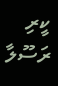ކީރި ރަސޫލާ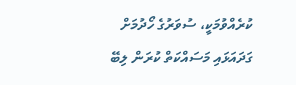ކުރެއްވުމަކީ، ސުވަރުގެ ހޯދުމަށް ގަދައަޅައި މަސައްކަތް ކުރަން ލިބޭ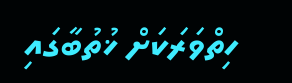ހިތްވަރަކަށް ޚުތުބާގައި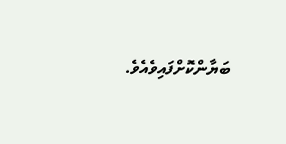ބަޔާންކޮށްފައިވެއެވެ.